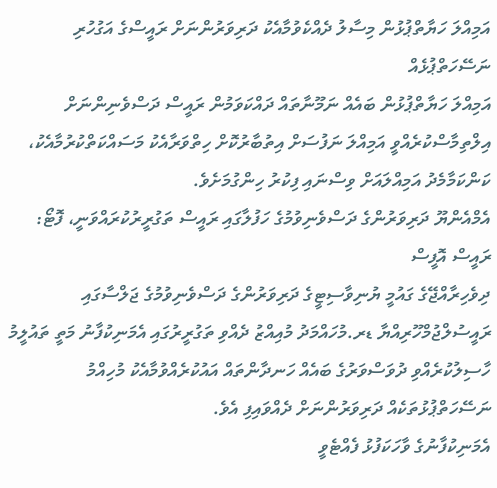އަމިއްލަ ހަޔާތްޕުޅުން މިސާލު ދެއްކެވުމާއެކު ދަރިވަރުންނަށް ރައީސްގެ އަގުހުރި ނަސޭހަތްޕުޅެއް
އަމިއްލަ ހަޔާތްޕުޅުން ބައެއް ނަމޫނާތައް ދައްކަވަމުން ރައީސް ދަސްވެނިންނަށް އިލްތިމާސްކުރެއްވީ އަމިއްލަ ނަފުސަށް އިތުބާރުކޮށް ހިތްވަރާއެކު މަސައްކަތްކުރުމާއެކު، ކަންކަމާމެދު އަމިއްލައަށް ވިސްނައި ފިކުރު ހިންގުމަށެވެ.
އެމްއެންޔޫ ދަރިވަރުންގެ ދަސްވެނިވުމުގެ ހަފުލާގައި ރައީސް ތަގުރީރުކުރައްވަނީ، ފޮޓޯ: ރައީސް އޮފީސް
ދިވެހިރާއްޖޭގެ ގައުމީ ޔުނިވާސިޓީގެ ދަރިވަރުންގެ ދަސްވެނިވުމުގެ ޖަލްސާގައި ރައީސުލްޖުމްހޫރިއްޔާ ޑރ.މުހައްމަދު މުއިއްޒު ދެއްވި ތަގުރީރުގައި އެމަނިކުފާނު މަތީ ތައުލީމު ހާސިލުކުރެއްވި ދުވަސްވަރުގެ ބައެއް ހަނދާންތައް އައުކުރެއްވުމާއެކު މުހިއްމު ނަސޭހަތްޕުޅުތަކެއް ދަރިވަރުންނަށް ދެއްވައިފި އެވެ.
އެމަނިކުފާނުގެ ވާހަކަފުޅު ފެއްޓެވީ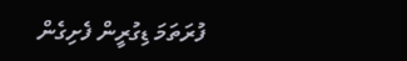ފުރަތަމަ ޑިގުރީން ފެށިގެން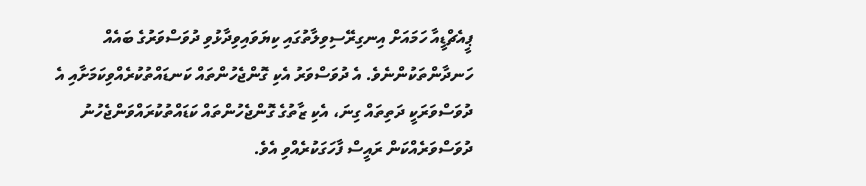ޕީއެޗްޑީއާ ހަމައަށް އިނގިރޭސިވިލާތުގައި ކިޔަވައިވިދާޅުވި ދުވަސްވަރުގެ ބައެއް ހަނދާންތަކުންނެވެ. އެ ދުވަސްވަރު އެކި ގޮންޖެހުންތައް ކަނޑައްތުކުރެއްވިކަމަށާއި އެ ދުވަސްވަރަކީ ދަތިތައް ގިނަ، އެކި ޒާތުގެ ގޮންޖެހުންތައް ކަޑައްތުކުރައްވަންޖެހުނު ދުވަސްވަރެއްކަން ރައީސް ފާހަގަކުރެއްވި އެވެ.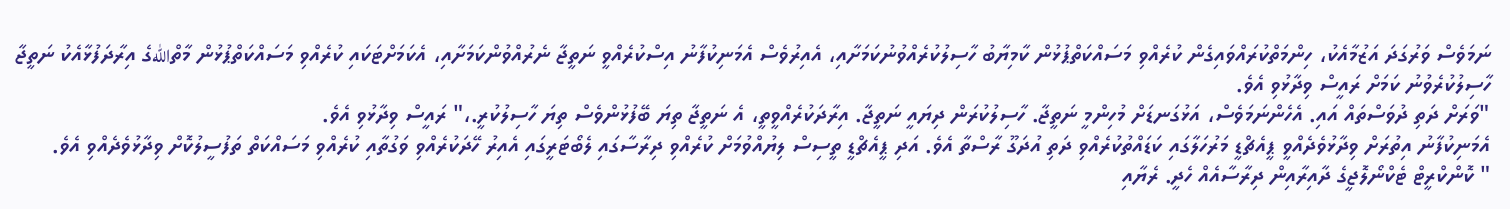ނަމަވެސް ވަރުގަދަ އަޒުމާއެކު، ހިންމަތްކުރައްވައިގެން ކުރެއްވި މަސައްކަތްޕުޅުން ކާމިޔާބު ހާސިލުކުރެއްވުނުކަމަށާއި، އެއިރުވެސް އެމަނިކުފާނު އިސްކުރެއްވީ ނަތީޖާ ނެރުއްވުންކަމަށާއި، އެކަމަށްޓަކައި ކުރެއްވި މަސައްކަތްޕުޅުން މާތްاللهގެ އިރާދަފުޅާއެކު ނަތީޖާ ހާސިލުކުރެވުނު ކަމަށް ރައީސް ވިދާޅުވި އެވެ.
"ވަރަށް ދަތި ދުވަސްތައް އައި. އެހެންނަމަވެސް، އަޅުގަނޑަށް މުހިންމީ ނަތީޖާ. ހާސިލުކުރަން ދިޔައީ ނަތީޖާ. އިރާދަކުރެއްވީތީ، އެ ނަތީޖާ ތިޔަ ބޭފުޅުންވެސް ތިޔަ ހާސިލުކުރީ.،" ރައީސް ވިދާޅުވި އެވެ.
އެމަނިކުފާނު އިތުރަށް ވިދާޅުވެދެއްވީ ޕީއެޗްޑީ މަރުހަލާގައި ކަޑައްތުކުރެއްވި ދަތި އުދަގޫ ރާސްތާ އެވެ. އަދި ޕީއެޗްޑީ ތީސިސް ލިޔުއްވުމަށް ކުރެއްވި ދިރާސާގައި ލެބޯޓަރީގައި އެއިރު ހޭދަކުރެއްވި ވަގުތާއި ކުރެއްވި މަސައްކަތް ތަފުސީލުކޮށް ވިދާޅުވެދެއްވި އެވެ.
" ކޮންކްރީޓް ޓެކްނޯލޮޖީގެ ދާއިރާއިން ދިރާސާއެއް ހެދީ. ރެޔާއި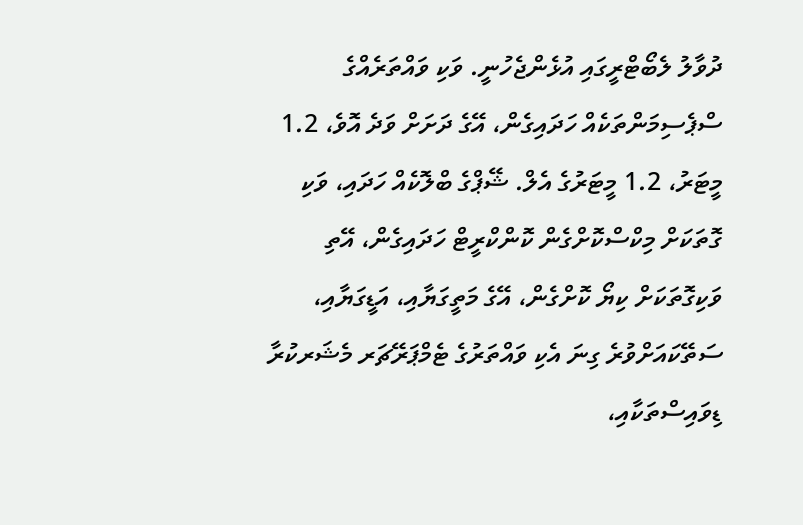ދުވާލު ލެބޯޓްރީގައި އުޅެންޖެހުނީ. ވަކި ވައްތަރެއްގެ ސްޕެސިމަންތަކެއް ހަދައިގެން، އޭގެ ދަށަށް ވަދެ އޮވެ، 1.2 މީޓަރު، 1.2 މީޓަރުގެ އެލް. ޝޭޕްގެ ބްލޮކެއް ހަދައި، ވަކި ގޮތަކަށް މިކްސްކޮށްގެން ކޮންކްރީޓް ހަދައިގެން، އޭތި ވަކިގޮތަކަށް ކިޔޯ ކޮށްގެން، އޭގެ މަތީގަޔާއި، އަޑީގަޔާއި، ސަތޭކައަށްވުރެ ގިނަ އެކި ވައްތަރުގެ ޓެމްޕަރޭޗަރ މެޝަރކުރާ ޑިވައިސްތަކާއި،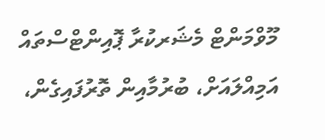މޫވްމަންޓް މެޝަރކުރާ ޕޮއިންޓްސްތައް އަމިއްލައަށް، ބުރުމާއިން ތޮރުފައިގެން،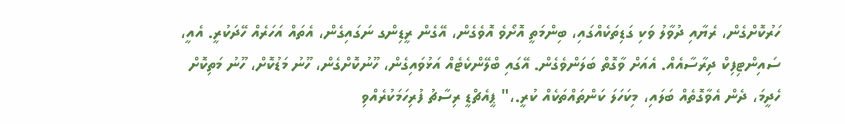ހަރުކޮށްގެން، ރެޔާއި ދުވާލު ވަކި ގަޑިތަކެއްގައި، ބިންމަތީ އޮށޯވެ އޮވެގެން، އޭގެން ރީޑިންގ ނަގައިގެން، އެތައް އަހަރެއް ހޭދަކުރީ. އެއީ، ސައިންޓިފިކް ދިރާސާއެއް. އެއަށް ވާގޮތް ބަލަންވެގެން. އޭގައި ބްލޭންކެޓެއް އަޅުވައިގެން، ހޫނުކޮށްގެން، ހޫނު މަޑުކޮށް، ހޫނު މަތިކޮށް ހެދީމަ، ދެން އެވާގޮތެއް ބަލައި، މިކަހަލަ ކަންތައްތަކެއް ކުރީ.،" ޕީއެޗްޑީ ރިސާޗު ފުރިހަމަކުރެއްވި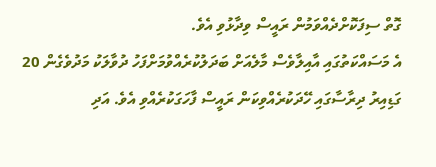ގޮތް ސިފަކޮށްދެއްވަމުން ރައީސް ވިދާޅުވި އެވެ.
އެ މަސައްކަތުގައި އާއިލާވެސް މާލެއަށް ބަދަލުކުރެއްވުމަށްފަހު ދުވާލަކު މަދުވެގެން 20 ގަޑިއިރު ދިރާސާގައި ހޭދަކުރެއްވިކަން ރައީސް ފާހަގަކުރެއްވި އެވެ. އަދި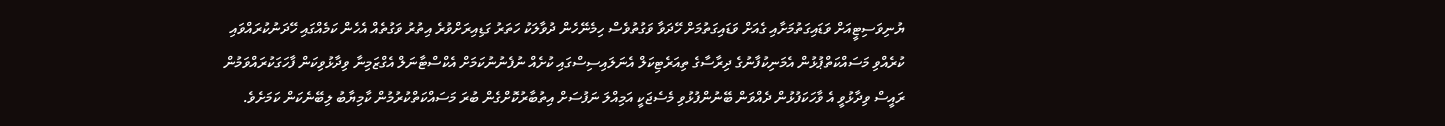ޔުނިވަސިޓީއަށް ވަޑައިގަތުމަށާއި ގެއަށް ވަޑައިގަތުމަށް ހޭދަވާ ވަގުތުވެސް ހިމެނޭހެން ދުވާލަކު ހަތަރު ގަޑިއިރަށްވުރެ އިތުރު ވަގުތެއް އެހެން ކަމެއްގައި ހޭދަނުކުރައްވައި ކުރެއްވި މަސައްކަތްޕުޅުން އެމަނިކުފާނުގެ ދިރާސާގެ ތިއަރެޓިކަލް އެނަލައިސިސްގައި ކުށެއް ނުފެނުނުކަމަށް އެކްސްޓާނަލް އެގްޒަމިނާ ވިދާޅުވިކަން ފާހަގަކުރައްވަމުން ރައީސް ވިދާޅުވީ އެ ވާހަކަފުޅުން ދެއްވަން ބޭނުންފުޅުވި މެސެޖަކީ އަމިއްލަ ނަފުސަށް އިތުބާރުކޮށްގެން ބުރަ މަސައްކަތްކުރުމުން ކާމިޔާބު ލިބޭނެކަން ކަމަށެވެ.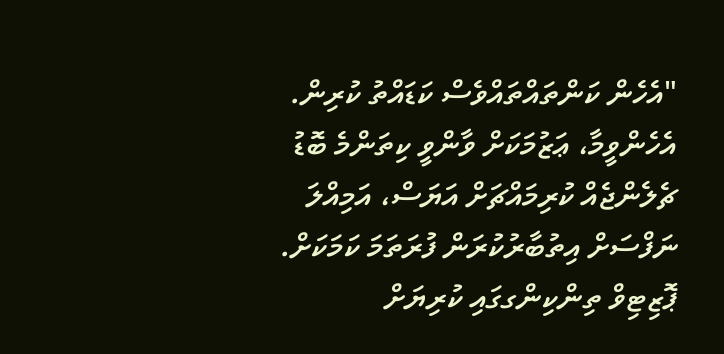"އެހެން ކަންތައްތައްވެސް ކަޑައްތު ކުރިން. އެހެންވީމާ، ޢަޒުމަކަށް ވާންވީ ކިތަންމެ ބޮޑު ޗެލެންޖެއް ކުރިމައްޗަށް އަޔަސް، އަމިއްލަ ނަފްސަށް އިތުބާރުކުރަން ފުރަތަމަ ކަމަކަށް. ޕޮޒިޓިވް ތިންކިންގގައި ކުރިޔަށް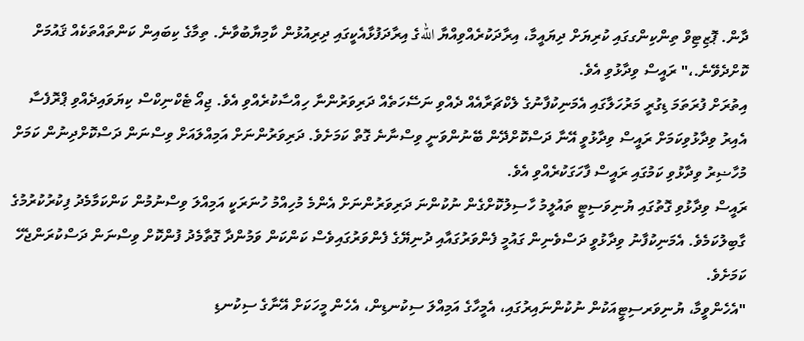ދާން. ޕޮޒިޓިވް ތިންކިންގގައި ކުރިޔަށް ދިޔައީމާ، އިރާދަކުރެއްވިއްޔާ اللهގެ އިރާދަފުޅާއެކީގައި ދިރިއުޅުން ކާމިޔާބުވާނެ. ތިމާގެ ކިބައިން ކަންތައްތަކެއް ޤައުމަށް ކޮށްދެވޭނެ.،" ރައީސް ވިދާޅުވި އެވެ.
އިތުރަށް ފުރަތަމަ ޑިގުރީ މަރުހަލާގައި އެމަނިކުފާނުގެ ލެކްޗަރާއެއް ދެއްވި ނަސޭހަތެއް ދަރިވަރުންނާ ހިއްސާކުރެއްވި އެވެ. ޖިއޯ ޓެކްނިކްސް ކިޔަވައިދެއްވި ޕްރޮފެސާ އެއިރު ވިދާޅުވިކަމަށް ރައީސް ވިދާޅުވީ އޭނާ ދަސްކޮށްދޭން ބޭނުންވަނީ ވިސްނާނެ ގޮތް ކަމަށެވެ. ދަރިވަރުންނަށް އަމިއްލައަށް ވިސްނަން ދަސްކޮށްދިނުން ކަމަށް މުހާޟިރު ވިދާޅުވި ކަމުގައި ރައީސް ފާހަގަކުރެއްވި އެވެ.
ރައީސް ވިދާޅުވި ގޮތުގައި ޔުނިވަސިޓީ ތައުލީމު ހާސިލުކޮށްގެން ނުކުންނަ ދަރިވަރުންނަށް އެންމެ މުހިއްމު ހުނަރަކީ އަމިއްލަ ވިސްނުމުން ކަންކަމާމެދު ފިކުރުކުރުމުގެ ގާބިލުކަމެވެ. އެމަނިކުފާނު ވިދާޅުވީ ދަސްވެނިން ގައުމީ ފެންވަރުގައާއި ދުނިޔޭގެ ފެންވަރުގައިވެސް ކަންކަން ވަމުންދާ ގޮތާމެދު ފުންކޮށް ވިސްނަން ދަސްކުރަންޖެހޭ ކަމަށެވެ.
"އެހެންވީމާ، ޔުނިވަރސިޓީއަކުން ނުކުންނައިރުގައި، އެމީހާގެ އަމިއްލަ ސިކުނޑިން، އެހެން މީހަކަށް އޭނާގެ ސިކުނޑި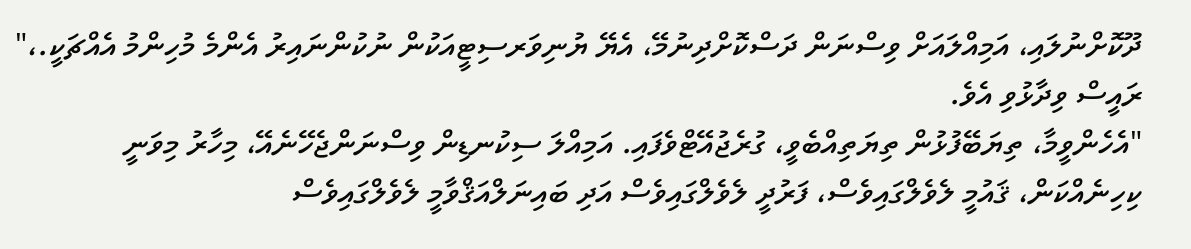ދޫކޮށްނުލައި، އަމިއްލައަށް ވިސްނަން ދަސްކޮށްދިނުމޭ، އެޔޭ ޔުނިވަރސިޓީއަކުން ނުކުންނައިރު އެންމެ މުހިންމު އެއްޗަކީ.،" ރައީސް ވިދާޅުވި އެވެ.
"އެހެންވީމާ، ތިޔަބޭފުޅުން ތިޔަތިއްބެވީ، ގުރެޖުއޭޓްވެފައި. އަމިއްލަ ސިކުނޑިން ވިސްނަންޖެހޭނެއޭ، މިހާރު މިވަނީ ކިހިނެއްކަން، ޤައުމީ ލެވެލްގައިވެސް، ފަރުދީ ލެވެލްގައިވެސް އަދި ބައިނަލްއަޤްވާމީ ލެވެލްގައިވެސް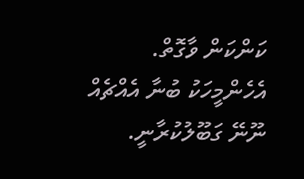ކަންކަން ވާގޮތް. އެހެންމީހަކު ބުނާ އެއްޗެއް ނޫނޭ ގަބޫލުކުރާނީ.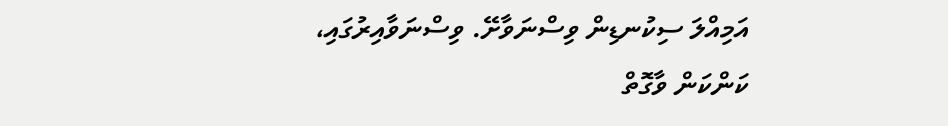އަމިއްލަ ސިކުނޑިން ވިސްނަވާށޭ. ވިސްނަވާއިރުގައި، ކަންކަން ވާގޮތް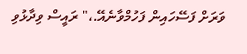ވަރަށް ފަސޭހައިން ފަހުމްވާނެއޭ.،" ރައީސް ވިދާޅުވި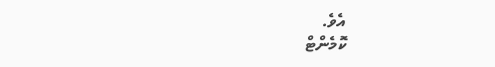އެވެ.
ކޮމެންޓް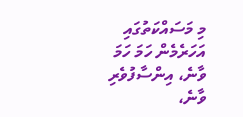މި މަސައްކަތުގައި އަހަރެމެން ހަމަ ހަމަ ވާނެ، އިންސާފުވެރި ވާނެ،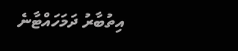އިތުބާރު ދަމަހައްޓާނެ